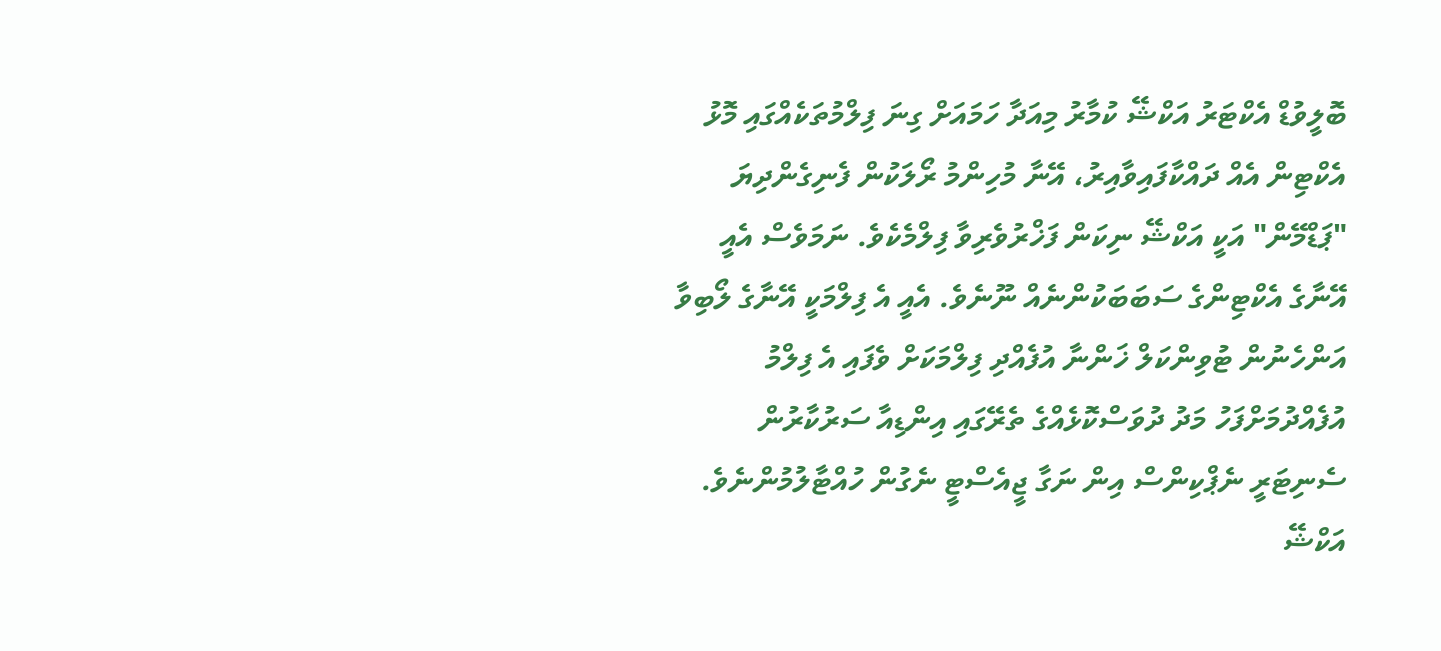ބޮލީވުޑް އެކްޓަރު އަކްޝޭ ކުމާރު މިއަދާ ހަމައަށް ގިނަ ފިލްމުތަކެއްގައި މޮޅު އެކްޓިން އެއް ދައްކާފައިވާއިރު، އޭނާ މުހިންމު ރޯލަކުން ފެނިގެންދިޔަ "ޕަޑްމޭން" އަކީ އަކްޝޭ ނިކަން ފަޚްރުވެރިވާ ފިލްމެކެވެ. ނަމަވެސް އެއީ އޭނާގެ އެކްޓިންގެ ސަބަބަކުންނެއް ނޫނެވެ. އެއީ އެ ފިލްމަކީ އޭނާގެ ލޯބިވާ އަންހެނުން ޓުވިންކަލް ޚަންނާ އުފެއްދި ފިލްމަކަށް ވެފައި އެ ފިލްމު އުފެއްދުމަށްފަހު މަދު ދުވަސްކޮޅެއްގެ ތެރޭގައި އިންޑިއާ ސަރުކާރުން ސެނިޓަރީ ނެޕްކިންސް އިން ނަގާ ޖީއެސްޓީ ނެގުން ހުއްޓާލުމުންނެވެ.
އަކްޝޭ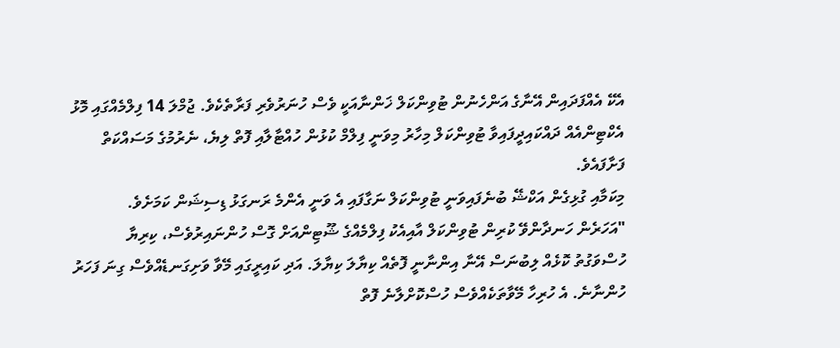އެކޭ އެއްފަދައިން އޭނާގެ އަންހެނުން ޓުވިންކަލް ޚަންނާއަކީ ވެސް ހުނަރުވެރި ފަރާތެކެވެ. ޖުމްލަ 14 ފިލްމެއްގައި މޮޅު އެކްޓިންއެއް ދައްކައިދީފައިވާ ޓުވިންކަލް މިހާރު މިވަނީ ފިލްމް ކުޅުން ހުއްޓާލާއި ފޮތް ލިޔެ، ނެރުމުގެ މަސައްކަތް ފަށާފައެވެ.
މިކަމާއި ގުޅިގެން އަކްޝޭ ބުނެފައިވަނީ ޓުވިންކަލް ނަގާފައި އެ ވަނީ އެންމެ ރަނގަޅު ޑިސިޝަން ކަމަށެވެ.
"އަހަރެން ހަނދާންވޭ ކުރިން ޓުވިންކަލް އާއިއެކު ފިލްމެއްގެ ޝޫޓިންއަށް ގޮސް ހުންނައިރުވެސް، ކިރިޔާ ހުސްވަގުތު ކޮޅެއް ލިބުނަސް އޭނާ އިންނާނީ ފޮތެއް ކިޔާލަ ކިޔާލަ. އަދި ކައިރީގައި މޭވާ ވަށިގަނޑެއްވެސް ގިނަ ފަހަރު ހުންނާނެ. އެ ހުރިހާ މޭވާތަކެއްވެސް ހުސްކޮށްލާނެ ފޮތް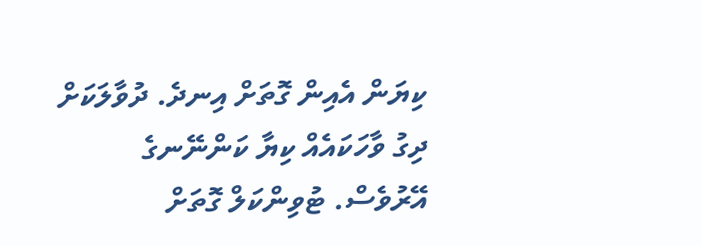ކިޔަން އެއިން ގޮތަށް އިނދެ. ދުވާލަކަށް ދިގު ވާހަކައެއް ކިޔާ ކަންނޭނގެ އޭރުވެސް. ޓުވިންކަލް ގޮތަށް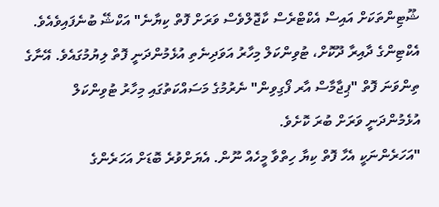ޝޫޓިންތަކަށް އައިސް އެކްޓްރެސް ކާޖޮލްވެސް ވަރަށް ފޮތް ކިޔާނެ" އަކްޝޭ ބުނެފައިވެއެވެ.
އެކްޓިންގެ ދާއިރާ ދޫކޮށް، ޓުވިންކަލް މިހާރު އަވަދިނެތި އުޅެމުންދަނީ ފޮތް ލިޔުމުގައެވެ. އޭނާގެ ތިންވަނަ ފޮތް "ޕިޖާމާސް އާރ ފޯގިވިން" ނެރުމުގެ މަސައްކަތުގައި މިހާރު ޓުވިންކަލް އުޅެމުންދަނީ ވަރަށް ބުރަ ކޮށެވެ.
"އަހަރެންނަކީ އެހާ ފޮތް ކިޔާ ހިތްވާ މީހެއް ނޫން. އެޔަށްވުރެ ބޮޑަށް އަހަރެންގެ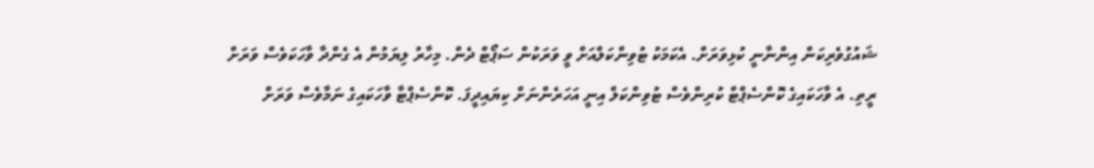ޝައުގުވެރިކަން އިންނާނީ ކުޅިވަރަށް. އެކަމަކު ޓުވިންކަލްއަށް ވީ ވަރަކުން ސަޕޯޓް ދެން. މިހާރު ލިޔަމުން އެ ގެންދާ ވާހަކަވެސް ވަރަށް ރީތި. އެ ވާހަކައިގެ ކޮންސެޕްޓް ކުރިންވެސް ޓުވިންކަލް އިނީ އަހަރެންނަށް ކިޔައިދީފަ. ކޮންސެޕްޓާ ވާހަކައިގެ ނަމާވެސް ވަރަށް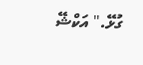ގުޅޭ." އަކްޝޭ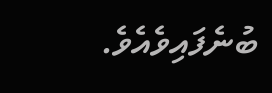ބުނެފައިވެއެވެ.